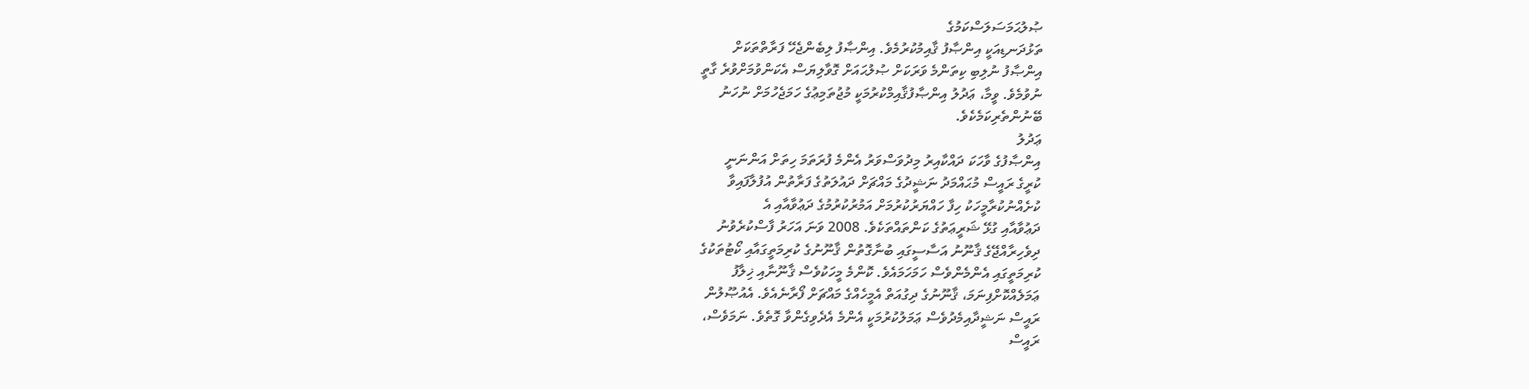ޞުލުޙަމަސަލަސްކަމުގެ
ތަޅުދަނޑިއަކީ އިންޞާފު ޤާއިމުކުރުމެވެ. އިންޞާފު ލިބެންޖެހޭ ފަރާތްތަކަށް
އިންޞާފު ނުލިބި ކިތަންމެ ވަރަކަށް ޞުލުޙައަށް ގޮވާލިޔަސް އެކަންވުމަށްވުރެ ގާތީ
ނުވުމެވެ. ވީމާ، ޢަދުލު އިންޞާފުޤާއިމްކުރުމަކީ މުޖުތަމިޢުގެ ހަމަޖެހުމަށް ނުހަނު
ބޭނުންތެރިކަމެކެވެ.
ޢަދުލު
އިންޞާފުގެ ވާހަކަ ދައްކާއިރު މިދުވަސްވަރު އެންމެ ފުރަތަމަ ހިތަށް އަންނަނީ
ކުރީގެ ރައީސް މުޙައްމަދު ނަޝީދުގެ މައްޗަށް ދައުލަތުގެ ފަރާތުން އުފުލާފައިވާ
ކުށެއްނުކުރާމީހަކު ހިފާ ހައްޔަރުކުރުމަށް އަމުރުކުރުމުގެ ދަޢުވާއާއި އެ
ދަޢުވާއާއި ގުޅޭ ޝަރީޢަތުގެ ކަންތައްތަކެވެ. 2008 ވަނަ އަހަރު ފާސްކުރެވުނު
ދިވެހިރާއްޖޭގެ ޤާނޫނު އަސާސީގައި ބުނާގޮތުން ޤާނޫނުގެ ކުރިމަތީގައާއި ކޯޓުތަކުގެ
ކުރިމަތީގައި އެންމެންވެސް ހަމަހަމައެވެ. ކޮންމެ މީހަކުވެސް ޤާނޫނާއި ޚިލާފު
ޢަމަލެއްކޮށްފިނަމަ، ޤާނޫނުގެ ދިގުއަތް އެމީހެއްގެ މައްޗަށް ފޯރާނެއެވެ. އެއުޞޫލުން
ރައީސް ނަޝީދާއިމެދުވެސް ޢަމަލުކުރުމަކީ އެންމެ އެދެވިގެންވާ ގޮތެވެ. ނަމަވެސް،
ރައީސް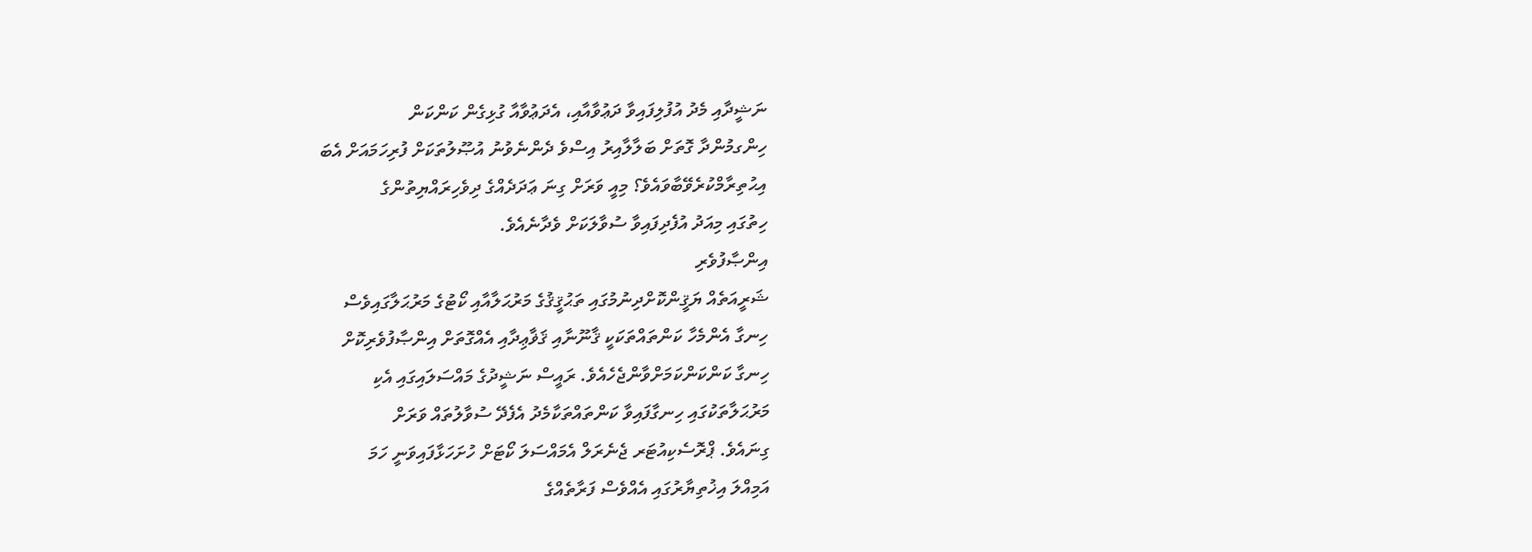ނަޝީދާއި މެދު އުފުލިފައިވާ ދަޢުވާއާއި، އެދަޢުވާއާ ގުޅިގެން ކަންކަން
ހިންގމުންދާ ގޮތަށް ބަލާލާއިރު އިސްވެ ދެންނެވުނު އުޞޫލުތަކަށް ފުރިހަމައަށް އެބަ
އިޙުތިރާމްކުރެވޭބާވައެވެ؟ މިއީ ވަރަށް ގިނަ ޢަދަދެއްގެ ދިވެހިރައްޔިތުންގެ
ހިތުގައި މިއަދު އުފެދިފައިވާ ސުވާލަކަށް ވެދާނެއެވެ.
އިންޞާފުވެރި
ޝަރީއަތެއް ޔަޤީންކޮށްދިނުމުގައި ތަޙުޤީޤުގެ މަރުޙަލާއާއި ކޯޓުގެ މަރުޙަލާގައިވެސް
ހިނގާ އެންމެހާ ކަންތައްތަކަކީ ޤާނޫނާއި ޤަޥާޢިދާއި އެއްގޮތަށް އިންޞާފުވެރިކޮށް
ހިނގާ ކަންކަންކަމަށްވާންޖެހެއެވެ. ރައީސް ނަޝީދުގެ މައްސަލައިގައި އެކި
މަރުޙަލާތަކުގައި ހިނގާފައިވާ ކަންތައްތަކާމެދު އެފެދޭ ސުވާލުތައް ވަރަށް
ގިނައެވެ. ޕްރޮސެކިއުޓަރ ޖެނެރަލް އެމައްސަލަ ކޯޓަށް ހުށަހަޅާފައިވަނީ ހަމަ
އަމިއްލަ އިޚުތިޔާރުގައި އެއްވެސް ފަރާތެއްގެ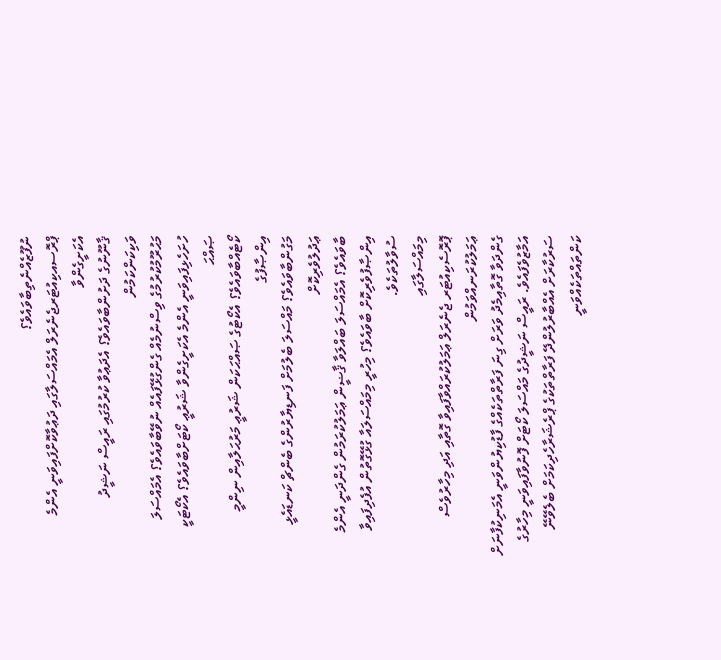ނުފޫޒެއްނެތިބާވައެވެ؟
ޕްރޮސއކިއުޓަރޖެނެރަލް އެމައްސަލާގައި ދަޢުވާކޮށްފައިވަނީ އެންމެ އެކަށީގެންވާ
ޤާނޫނުގެ ދަށުންބާވައެވެ؟ އެދަޢުވާ ކުރުމުގައި ރައީސް ނަޝީދު ވަކިކަންކަމުން
މަޙުރޫމުކުރުމުގެ ވިސްނުމެއް ގެންގުޅޭފައެއް ނުވޭބާވައެވެ؟ އެމައްސަލަ
ހުށަހެޅިފައިވަނީ އެންމެ އެކަށީގެންވާ ޝަރުޢީ ކޯޓަށްބާވައެވެ؟ އެކޯޓަކީ ޞައްޙަ
ކޯޓެއްބާވައެވެ؟ އެކޯޓުގެ ޞައްޙަކަން ޝަރުޢީ މަރުޙަލާއިން ނިންމީ އިންޞާފުގެ
މަގުންބާވައެވެ؟ މައްސަލަ ބެލުމަށް ފަނޑިޔާރުންގެ ބެންޗް ކަނޑައެޅީ ޢަދުލުވެރިކޮށް
ބާވައެވެ؟ އެމައްސަލަ ބައްލަވާ ޤާޟީން ޢަމަލުކުރަމުން ގެންދަނީ އެންމެ
އިންޞާފުވެރިކޮށް ބާވައެވެ؟ މިހުރީ މިމައްސަލައާ ގުޅޭގޮތުން އުފެދިފައިވާ
ސުވާލުތަކެވެ.
މިމައްސަލާގައި
ޕޮރޮސެކިއުޓަރ ޖެނެރަލް ޢަމަލުކުރައްވާފައިވާ ގޮތާއި އަދި މިހާރުވެސް ޢަމަލުކުރަނއްވަމުން
ގެންދަވާ ގޮތާއިމެދު ވަރަށް ގިނަ ފަރާތްތަކެއްގެ ފާޑުކިޔުންވަނީ އެމަނިކުފާނަށް
އަމާޒުވެފައެވެ. ރައީސް ނަޝީދުގެ މައްސަލަ ކޯޓަށް ފޮނުވާފައިވަނީ މިހާރުގެ
ސަރުކާރަށް އެއްބާރުލުންދޭ ފަރާތްތަކުގެ ޕްރެޝަރާހެދިކަމަށް ބެލެވޭނޭ ކަންތައްތަކެއްވަނީ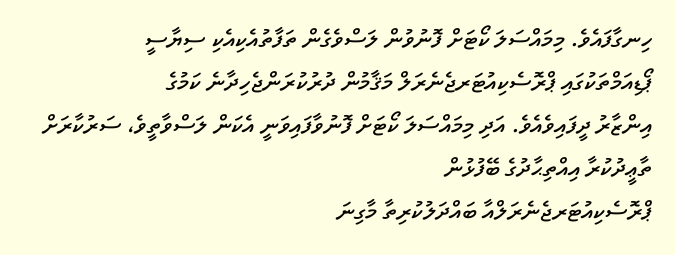ހިނގާފައެވެ. މިމައްސަލަ ކޯޓަށް ފޮނުވުން ލަސްވެގެން ތަފާތުއެކިއެކި ސިޔާސީ
ޕޯޑިއަމްތަކުގައި ޕްރޮސެކިއުޓަރޖެނެރަލް މަޤާމުން ދުރުކުރަންޖެހިދާނެ ކަމުގެ
އިންޒާރު ދީފައިވެއެވެ. އަދި މިމައްސަލަ ކޯޓަށް ފޮނުވާފައިވަނީ އެކަން ލަސްވާތީވެ، ސަރުކާރަށް ތާޢީދުކުރާ އިއްތިޙާދުގެ ބޭފުޅުން
ޕްރޮސެކިއުޓަރޖެނެރަލްއާ ބައްދަލުކުރިތާ މާގިނަ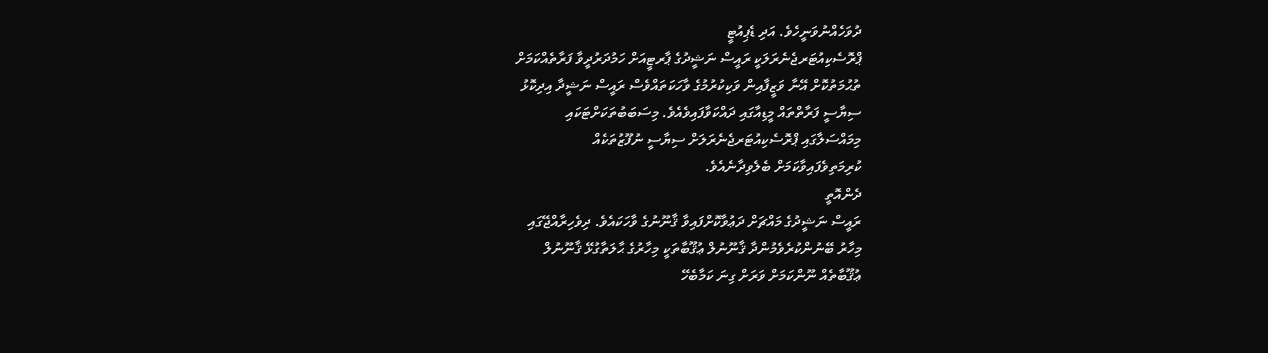ދުވަހެއްނުވަނީހެވެ. އަދި ޑެޕިއުޓީ
ޕްރޮސެކިއުޓަރޖެނެރަލަކީ ރައީސް ނަޝީދުގެ ޕާރޓީއަށް ހަމުދަރުދީވާ ފަރާތެއްކަމަށް
ތުޙުމަތުކޮށް އޭނާ ވަޒީފާއިން ވަކިކުރުމުގެ ވާހަކަތައްވެސް ރައީސް ނަޝީދާ އިދިކޮޅު
ސިޔާސީ ފަރާތްތައް މީޑިއާގައި ދައްކަވާފައިވެއެވެ. މިސަބަބުތަކަށްޓަކައި
މިމައްސަލާގައި ޕްރޮސެކިއުޓަރޖެނެރަލަށް ސިޔާސީ ނުފޫޒުތަކެއް
ކުރިމަތިވެފައިވާކަމަށް ބެލެވިދާނެއެވެ.
ދެންއޮތީ
ރައީސް ނަޝީދުގެ މައްޗަށް ދަޢުވާކޮށްފައިވާ ޤާނޫނުގެ ވާހަކައެވެ. ދިވެހިރާއްޖޭގައި
މިހާރު ބޭނުންކުރެވެމުންދާ ޤާނޫނުލް ޢުޤޫބާތަކީ މިހާރުގެ ޙާލަތާގުޅޭ ޤާނޫނުލް
ޢުޤޫބާތެއް ނޫންކަމަށް ވަރަށް ގިނަ ކަމާބެހޭ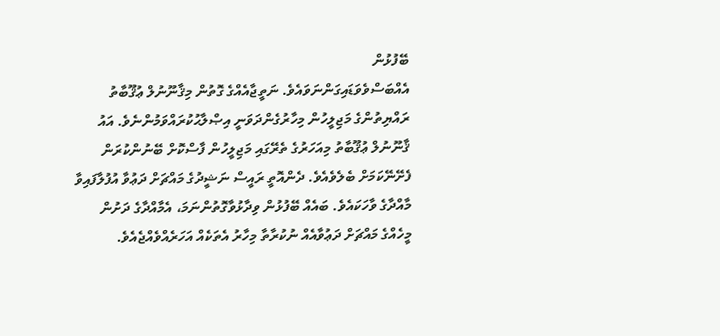ބޭފުޅުން
އެއްބަސްވެވަޑައިގަންނަވައެވެ. ނަތީޖާއެއްގެ ގޮތުން މިޤާނޫނުލް ޢުޤޫބާތު
ރައްޔިތުންގެ މަޖިލީހުން މިހާރުގެންދަވަނީ އިޞްލާޙުކުރައްވަމުންނެވެ. އައު
ޤާނޫނުލް ޢުޤޫބާތު މިއަހަރުގެ ތެރޭގައި މަޖިލީހުން ފާސްކޮށް ބޭނުންކުރަން
ފެށޭނޭކަމަށް ބެލެވެއެވެ. ދެންއޮތީ ރައީސް ނަޝީދުގެ މައްޗަށް ދަޢުވާ އުފުލާފައިވާ
މާއްދާގެ ވާހަކައެވެ. ބައެއް ބޭފުޅުން ވިދާޅުވާގޮތުންނަމަ، އެމާއްދާގެ ދަށުން
މީހެއްގެ މައްޗަށް ދަޢުވާއެއް ނުކުރާތާ މިހާރު އެތަކެއް އަހަރެއްވެއްޖެއެވެ.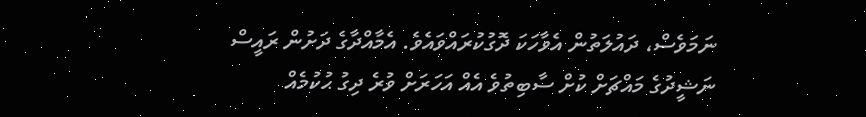ނަމަވެސް، ދައުލަތުން އެވާހަކަ ދޮގުކުރައްވައެވެ. އެމާއްދާގެ ދަށުން ރައީސް
ނަޝީދުގެ މައްޗަށް ކުށް ސާބިތުވެ އެއް އަހަރަށް ވުރެ ދިގު ޙުކުމެއް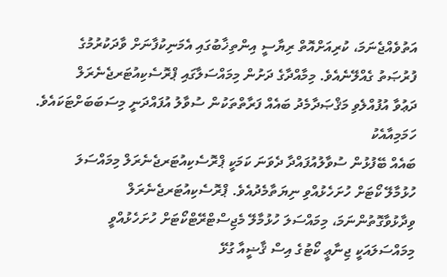އަތުވެއްޖެނަމަ، ކުރިއަށްއޮތް ރިޔާސީ އިންތިޚާބުގައި އެމަނިކުފާނަށް ވާދަކުރުމުގެ
ފުރުޞަތު ގެއްލޭނެއެވެ. މިމާއްދާގެ ދަށުން މިމައްސަލާގައި ޕްރޮސެކިއުޓަރޖެނެރަލް
ދަޢުވާ އުފުއްލެވި މަޤްޞަދާމެދު ބައެއް ފަރާތްތަކުން ސުވާލު އުފައްދަނީ މިސަބަބަށްޓަކައެވެ.
ހަމަމިއާއެކު
ބައެއް ބޭފުޅުން ސުވާލުއުފައްދާ ދެވަނަ ކަމަކީ ޕްރޮސެކިއުޓަރޖެނެރަލް މިމައްސަލަ
ހުޅުމާލޭ ކޯޓަށް ހުށަހެޅުއްވި ނިޔަތާމެދުއެވެ. ޕްރޮސެކިއުޓަރޖެނެރަލް
ވިދާޅުވާގޮތުންނަމަ، މިމައްސަލަ ހުޅުމާލޭ މެޖިސްޓްރޭޓްކޯޓަށް ހުށަހެޅުއްވީ
މިމައްސަލައަކީ ޖިނާޢީ ކޯޓުގެ އިސް ޤާޟީއާ ގުޅޭ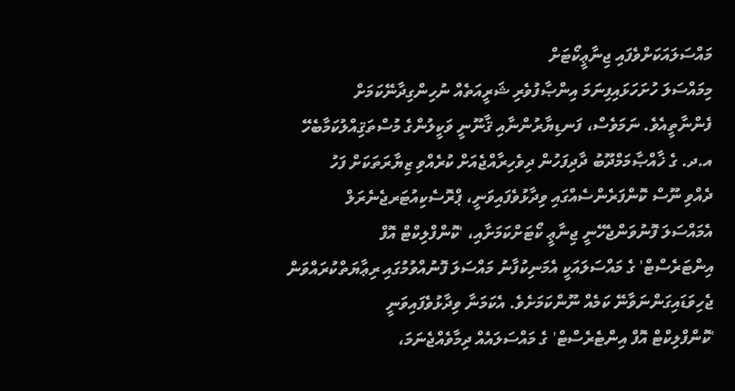މައްސަލައަކަށްވެފައި ޖިނާޢީކޯޓަށް
މިމައްސަލަ ހުށަހަޅައިފިނަމަ އިންޞާފުވެރި ޝަރީއަތެއް ނުހިންގިދާނޭކަމަށް
ފެންނާތީއެވެ. ނަމަވެސް، ފަނޑިޔާރުންނާއި ޤާނޫނީ ވަކީލުންގެ މުސްތަޤިއްލުކަމާބެހޭ
އ.ދ. ގެ ޚާއްޞާމަމްދޫބު ދާދިފަހުން ދިވެހިރާއްޖެއަށް ކުރެއްވި ޒިޔާރަތަކަށް ފަހު
ދެއްވި ނޫސް ކޮންފަރެންސެއްގައި ވިދާޅުވެފައިވަނީ، ޕްރޮސެކިއުޓަރޖެނެރަލް
އެމައްސަލަ ފޮނުވަންޖެހޭނީ ޖިނާޢީ ކޯޓަށްކަމަށާއި، 'ކޮންފްލިކްޓް އޮފް
އިންޓަރެސްޓް' ގެ މައްސަލައަކީ އެމަނިކުފާނު މައްސަލަ ފޮނުއްވުމުގައި ރިޢާޔަތްކުރައްވަން
ޖެހިވަޑައިގަންނަވާނޭ ކަމެއް ނޫންކަމަށެވެ. އެކަމަނާ ވިދާޅުވެފައިވަނީ
'ކޮންފްލިކްޓް އޮފް އިންޓެރެސްޓް' ގެ މައްސަލައެއް ދިމާވެއްޖެނަމަ،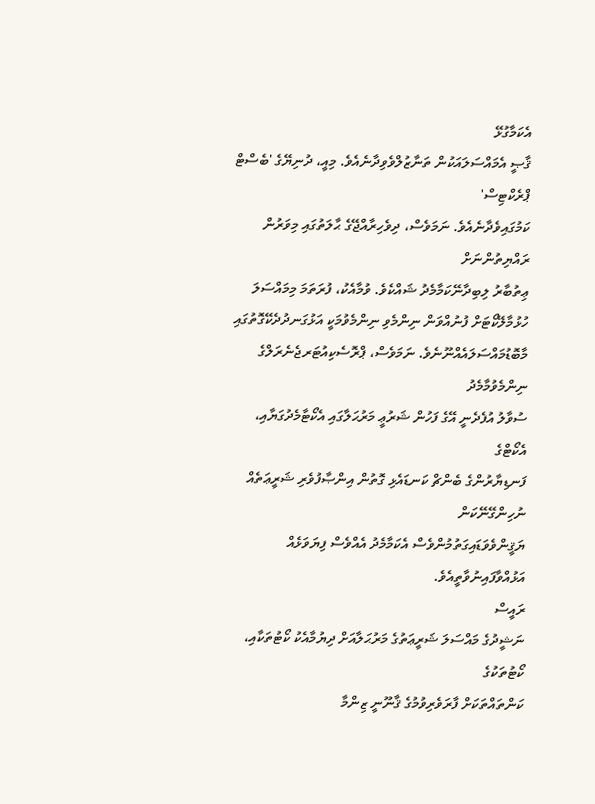އެކަމާގުޅޭ
ޤާޞީ އެމައްސަލައަކުން ތަނާޒުލްވެވިދާނެއެވެ. މިއީ، ދުނިޔޭގެ 'ބެސްޓް ޕްރެކްޓިސް'
ކަމުގައިވެދާނެއެވެ. ނަމަވެސް، ދިވެހިރާއްޖޭގެ ޙާލަތުގައި މިވަރުން ރައްޔިތުންނަށް
ޢިތުބާރު ލިބިދާނޭކަމާމެދު ޝައްކެވެ. ވުމާއެކު، ފުރަތަމަ މިމައްސަލަ
ހުޅުމާލޭކޯޓަށް ފުނުއްވަން ނިންމެވި ނިންމެވުމަކީ އަޅުގަނދުދެކޭގޮތުގައި
މާބޮޑުމައްސަލައެއްނޫނެވެ. ނަމަވެސް، ޕްރޮސެކިއުޓަރޖެނެރަލްގެ ނިންމެވުމާމެދު
ސުވާލު އުފެދެނީ އޭގެ ފަހުން ޝަރުޢީ މަރުޙަލާގައި އެކޯޓާމެދުގަޔާއި، އެކޯޓްގެ
ފަނޑިޔާރުންގެ ބެންޗް ކަނޑައެޅި ގޮތުން އިންޞާފުވެރި ޝަރީޢަތެއް ނުހިންގޭނޭކަން
ޔަޤީންވެވަޑައިގަތުމުންވެސް އެކަމާމެދު އެއްވެސް ފިޔަވަޅެއް
އަޅުއްވާފައިނުވާތީއެވެ.
ރައީސް
ނަޝީދުގެ މައްސަލަ ޝަރީޢަތުގެ މަރުޙަލާއަށް ދިޔުމާއެކު ކޯޓުތަކާއި، ކޯޓުތަކުގެ
ކަންތައްތަކަށް ފާރަވެރިވުމުގެ ޤާނޫނީ ޒިންމާ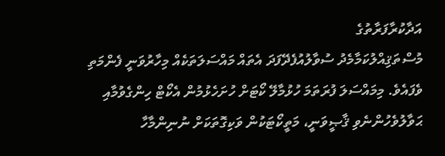އަދާކުރާފަރާތުގެ
މުސްތަޤިއްލުކަމާމެދު ސުވާލުއުފެދޭފަދަ އެތައް މައްސަލަތަކެއް މިހާރުވަނީ ފެންމަތި
ވެފައެވެ. މިމައްސަލަ ފުރަތަމަ ހުޅުމާލޭ ކޯޓަށް ހުށަހެޅުމުން އެކޯޓް ހިންގެވުމާއި
ޙަވާލުވެހުންނެވި ޤާޞީވަނީ، މަތީކޯޓަކުން ވަކިގޮތަކަށް ނުނިންމާހާ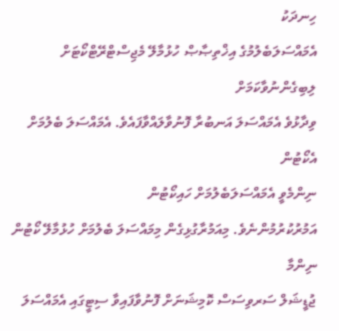ހިނދަކު
އެމައްސަލަބެލުމުގެ އިޚްތިޞާޞް ހުޅުމާލޭ މެޖިސްޓްރޭޓްކޯޓަށް ލިބިގެންނުވާކަމަށް
ވިދާޅުވެ އެމައްސަލަ އަނބުރާ ފޮނުވާލައްވާފައެވެ. އެމައްސަލަ ބެލުމަށް އެކޯޓުން
ނިންމެވީ އެމައްސަލަބެލުމަށް ހައިކޯޓުން
އަމުރުކުރުމުންނެވެ. މިއަމުރާގުޅިގެން މިމައްސަލަ ބެލުމަށް ހުޅުމާލޭ ކޯޓުން ނިންމާ
ޖުޑީޝަލް ސަރވިސަސް ކޮމިޝަނަށް ފޮނުވާފައިވާ ސިޓީގައި އެމައްސަލަ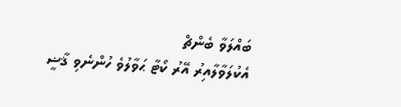ބައްލަވާ ބެންޗް
އެކުލަވާލާއިރު އޭރު ކޯޓާ ޙަވާލުވެ ހުންނެވި ޤާޟީ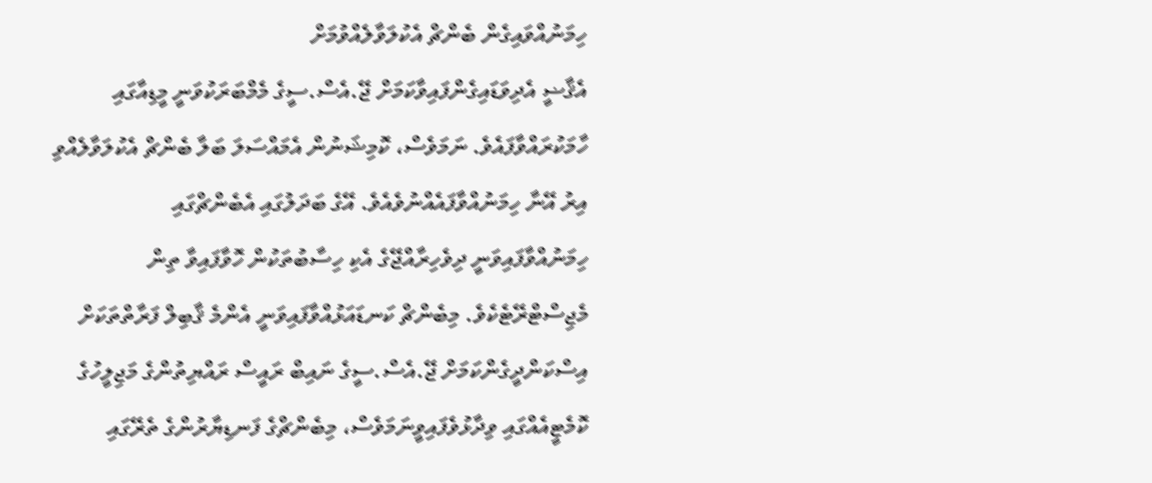ހިމަނުއްވައިގެން ބެންޗް އެކުލަވާލެއްވުމަށް
އެޤާޟީ އެދިވަޑައިގެންފައިވާކަމަށް ޖޭ.އެސް.ސީގެ މެމްބަރަކުވަނީ މީޑިއާގައި
ހާމަކުރައްވާފައެވެ. ނަމަވެސް، ކޮމިޝަނުން އެމައްސަލަ ބަލާ ބެންޗް އެކުލަވާލެއްވި
އިރު އޭނާ ހިމަނުއްވާފައެއްނުވެއެވެ. އޭގެ ބަދަލުގައި އެބެންޗްގައި
ހިމަނުއްވާފައިވަނީ ދިވެހިރާއްޖޭގެ އެކި ހިސާބުތަކުން ހޮވާފައިވާ ތިން
މެޖިސްޓްރޭޓެކެވެ. މިބެންޗް ކަނޑައަޅުއްވާފައިވަނީ އެންމެ ޤާބިލް ފަރާތްތަކަށް
އިސްކަންދީގެންކަމަށް ޖޭ.އެސް.ސީގެ ނައިބް ރައީސް ރައްޔިތުންގެ މަޖިލީހުގެ
ކޮމެޓީއެއްގައި ވިދާޅުވެފައިވީނަމަވެސް، މިބެންޗްގެ ފަނޑިޔާރުންގެ ތެރޭގައި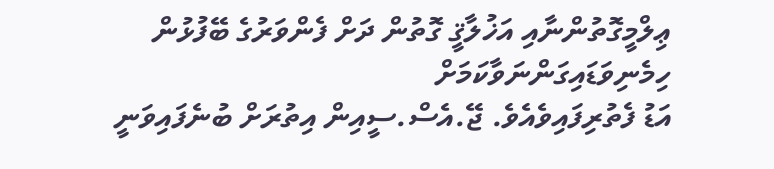ޢިލްމީގޮތުންނާއި އަޚުލާޤީ ގޮތުން ދަށް ފެންވަރުގެ ބޭފުޅުން ހިމެނިވަޑައިގަންނަވާކަމަށް
އަޑު ފެތުރިފައިވެއެވެ. ޖޭ.އެސް.ސީއިން އިތުރަށް ބުނެފައިވަނީ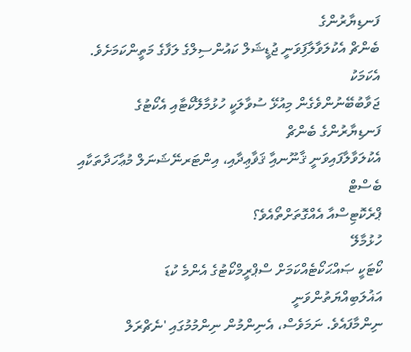ފަނޑިޔާރުންގެ
ބެންޗް އެކުލަވާލާފަިވަނީ ޖުޑީޝަލް ކައުންސިލްގެ ލަފާގެ މަތީންކަމަށެވެ. އެކަމަކު
ޖަވާބުބޭނުންވެގެން މިއުޅޭ ސުވާލަކީ ހުޅުމާލޭކޯޓާއި އެކޯޓުގެ ފަނޑިޔާރުންގެ ބެންޗް
އެކުލަވާލާފައިވަނީ ޤާނޫނއިާ ޤަޥާޢިދާއި، އިންޓަރނޭޝަނަލް މުޢާހަދާތަކާއި ބެސްޓް
ޕްރެކޮޓިސްއާ އެއްގޮތަށްތޯއެވެ؟
ހުޅުމާލޭ
ކޯޓަކީ ޞައްޙަކޯޓެއްކަމަށް ސްޕްރީމްކޯޓުގެ އެންމެ ކުޑަ އަޣުލަބިއްޔަތުންވަނީ
ނިންމާފައެވެ. ނަމަވެސް، އެނިންމުން ނިންމުމުގައި 'ނެޗްރަލް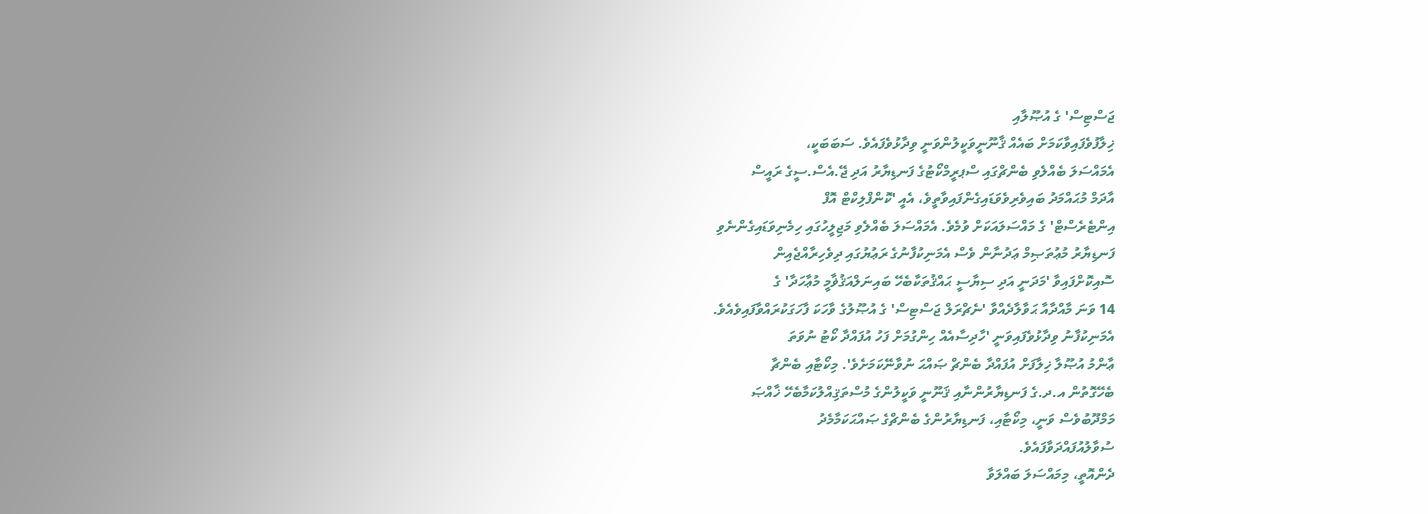ޖަސްޓިސް' ގެ އުޞޫލާއި
ޚިލާފުވެފައިވާކަމަށް ބައެއް ޤާނޫނީވަކީލުންވަނީ ވިދާޅުވެފައެވެ. ސަބަބަކީ،
އެމައްސަލަ ބެއްލެވި ބެންޗްގައި ސްޕރީމްކޯޓުގެ ފަނޑިޔާރު އަދި ޖޭ.އެސް.ސީގެ ރައީސް
އާދަމް މުޙައްމަދު ބައިވެރިވެވަޑައިގެންފައިވާތީވެ، އެއީ 'ކޮންފްލިކްޓް އޮފް
އިންޓެރެސްޓް' ގެ މައްސަލައަކަށް ވުމެވެ. އެމައްސަލަ ބެއްލެވި މަޖިލީހުގައި ހިމެނިވަޑައިގެންނެވި
ފަނޑިޔާރު މުޢުތަޞިމް ޢަދުނާން ވެސް އެމަނިކުފާނުގެ ރަޢުޔުގައި ދިވެހިރާއްޖެއިން
ސޮއިކޮށްފައިވާ 'މަދަނީ އަދި ސިޔާސީ ޙައްޤުތަކާބެހޭ ބައިނަލްއަޤުޥާމީ މުޢާހަދާ' ގެ
14 ވަނަ މާއްދާއާ ޙަވާލާދެއްވާ 'ނެޗްރަލް ޖަސްޓިސް' ގެ އުޞޫލުގެ ވާހަކަ ފާހަގަކުރައްވާފައިވެއެވެ.
އެމަނިކުފާނު ވިދާޅުވެފައިވަނީ 'ހާދިސާއެއް ހިންގުމަށް ފަހު އުފައްދާ ކޯޓު ނުވަތަ
ޢާންމު އުޞޫލާ ޚިލާފަށް އުފައްދާ ބެންޗް ޞައްޙަ ނުވާނޭކަމަށެވެ'. މިކޯޓާއި ބެންޗާ
ބެހޭގޮތުން އ.ދ.ގެ ފަނޑިޔާރުންނާއި ޤަނޫނީ ވަކީލުންގެ މުސްތަޤިއްލުކަމާބެހޭ ޚާއްޞަ
މަމްދޫބުވެސް ވަނީ، މިކޯޓާއި، ފަނޑިޔާރުންގެ ބެންޗްގެ ޞައްޙަކަމާމެދު
ސުވާލުއުފައްދަވާފައެވެ.
ދެންއޮތީ، މިމައްސަލަ ބައްލަވާ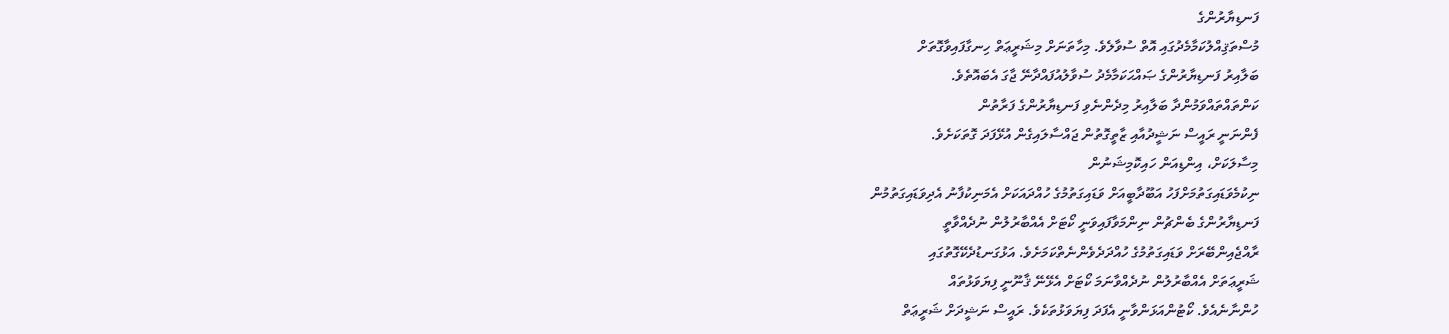ފަނޑިޔާރުންގެ
މުސްތަޤިއްލުކަމާމެދުގައި އޮތް ސުވާލެވެ. މިހާތަނަށް މިޝަރީޢަތް ހިނގާފައިވާގޮތަށް
ބަލާއިރު ފަނޑިޔާރުންގެ ޞައްޙަކަމާމެދު ސުވާލުއުފައްދާނޭ ޖާގަ އެބައޮތެވެ.
ކަންތައްތައްވަމުންދާ ބަލާއިރު މިދެންނެވި ފަނޑިޔާރުންގެ ފަރާތުން
ފެންނަނީ ރައީސް ނަޝީދުއާއި ޒާތީގޮތުން ޖައްސާލައިގެން އުޅޭފަދަ ގޮތަކަށެވެ.
މިސާލަކަށް، އިންޑިއަން ހައިކޮމިޝަނުން
ނިކުމެވަޑައިގަތުމަށްފަހު އަބޫދާބީއަށް ވަޑައިގަތުމުގެ ހުއްދައަކަށް އެމަނިކުފާނު އެދިވަޑައިގަތުމުން
ފަނޑިޔާރުންގެ ބެންޗުން ނިންމަވާފައިވަނީ ކޯޓަށް އެއްބާރުލުން ނުދެއްވާތީ
ރާއްޖެއިންބޭރަށް ވަޑައިގަތުމުގެ ހުއްދަދެވެންނެތްކަމަށެވެ. އަޅުގަނޑުދެކޭގޮތުގައި
ޝަރީޢަތަށް އެއްބާރުލުން ނުދެއްވާނަމަ ކޯޓަށް އެޅޭނޭ ޤާނޫނީ ފިޔަވަޅުތައް
ހުންނާނެއެވެ. ކޯޓުންއަޅަންވާނީ އެފަދަ ފިޔަވަޅުތަކެވެ. ރައީސް ނަޝީދަށް ޝަރީޢަތް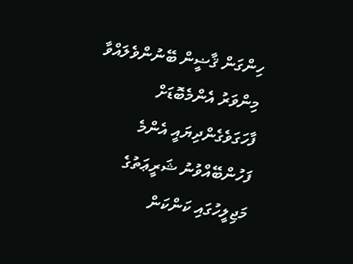ހިންގަން ޤާޟީން ބޭނުންވެލައްވާ މިންވަރު އެންމެބޮޑަށް ފާހަގަވެގެންދިޔައީ އެންމެ
ފަހުންބޭއްވުނު ޝަރީޢަތުގެ މަޖިލީހުގައި ކަންކަން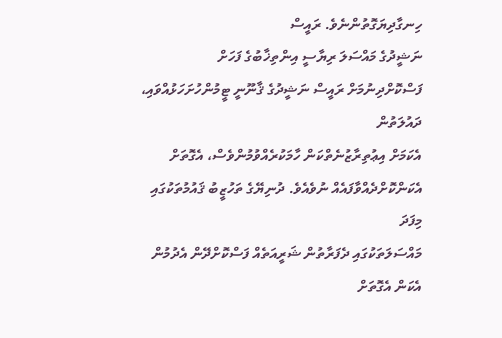ހިނގާދިޔަގޮތުންނެވެ. ރައީސް
ނަޝީދުގެ މައްސަލަ ރިޔާސީ އިންތިޚާބުގެ ފަހަށް
ފަސްކޮށްދިނުމަށް ރައީސް ނަޝީދުގެ ޤާނޫނީ ޓީމުންހުށަހަޅުއްވައި، ދައުލަތުން
އެކަމަށް އިޢުތިރާޒުނެތްކަން ހާމަކުރެއްވުމުންވެސް، އެގޮތަށް
އެކަންކޮށްދެއްވާފައެއް ނުވެއެވެ. ދުނިޔޭގެ ތަހުޒީބު ޤައުމުތަކުގައި މިފަދަ
މައްސަލަތަކުގައި ދެފަރާތުން ޝަރީއަތެއް ފަސްކޮށްދޭން އެދުމުން އެކަން އެގޮތަށް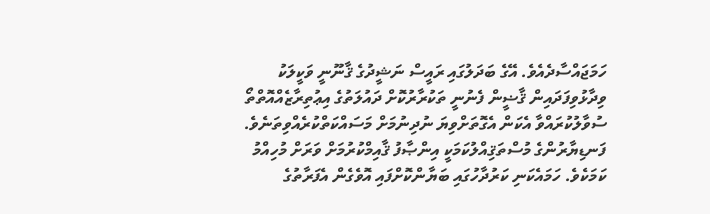ހަމަޖައްސާދެއެވެ. އޭގެ ބަދަލުގައި ރައީސް ނަޝީދުގެ ޤާނޫނީ ވަކީލަކު
ވިދާޅުވިފަދައިން ޤާޟީން ފެނުނީ ތަކުރާރުކޮށް ދައުލަތުގެ އިޢުތިރާޒެއްއޮތްތޯ
ސުވާލުކުރައްވާ އެކަން އެގޮތަށްވިޔަ ނުދިނުމަށް މަސައްކަތްކުރެއްވިތަނެވެ.
ފަނޑިޔާރުންގެ މުސްތަޤިއްލުކަމަކީ އިންޞާފު ޤާއިމްކުރުމަށް ވަރަށް މުހިއްމު
ކަމަކެވެ. ހަމައެކަނި ކަރުދާހުގައި ބަޔާންކޮށްފައި އޮވެގެން އެފަރާތުގެ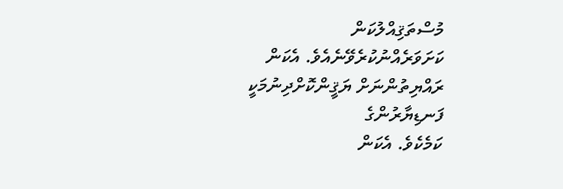މުސްތަޤިއްލުކަން
ކަށަވަރެއްނުކުރެވޭނެއެވެ. އެކަން ރައްޔިތުންނަށް ޔަޤީންކޮށްދިނުމަކީ ފަނޑިޔާރުންގެ
ކަމެކެވެ. އެކަން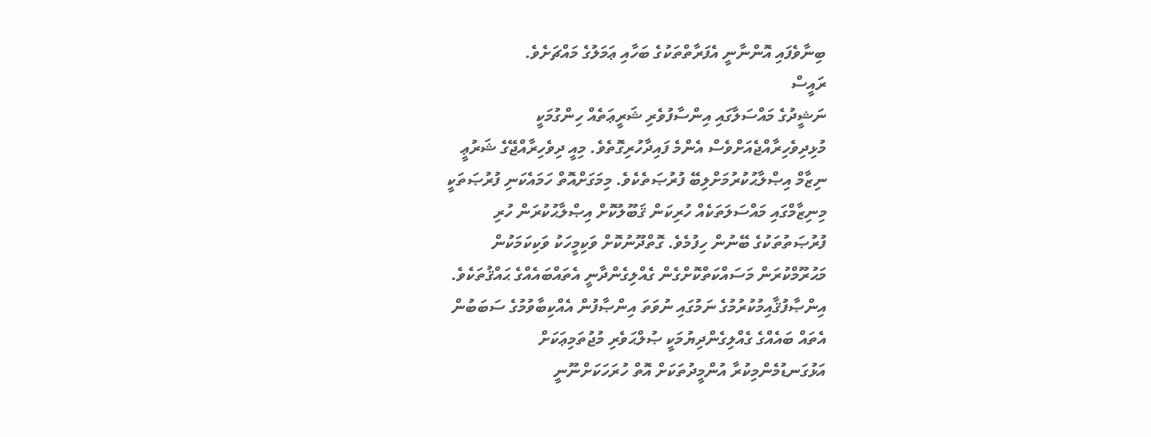ބިނާވެފައި އޮންނާނީ އެފަރާތްތަކުގެ ބަހާއި ޢަމަލުގެ މައްޗަށެވެ.
ރައީސް
ނަޝީދުގެ މައްސަލާގައި އިންސާފުވެރި ޝަރީޢަތެއް ހިންގުމަކީ
މުޅިދިވެހިރާއްޖެއަށްވެސް އެންމެ ފައިދާހުރިގޮތެވެ. މިއީ ދިވެހިރާއްޖޭގެ ޝަރުޢީ
ނިޒާމް އިޞްލާޙުކުރުމަށްލިބޭ ފުރުޞަތެކެވެ. މިމަގަށްއޮތް ހަމައެކަނި ފުރުޞަތަކީ
މިނިޒާމްގައި މައްސަލަތަކެއް ހުރިކަން ޤަބޫލުކޮށް އިޞްލާޙުކުރަން ހުރި
ފުރުޞަތުތަކުގެ ބޭނުން ހިފުމެވެ. ގޮތްދޫނުކޮށް ވަކިމީހަކު ވަކިކަމަކުން
މަޙުރޫމްކުރަން މަސައްކަތްކޮށްގެން ގެއްލިގެންދާނީ އެތައްބައެއްގެ ޙައްޤުތަކެވެ.
އިންޞާފުޤާއިމުކުރުމުގެ ނަމުގައި ނުވަތަ އިންޞާފުން އެއްކިބާވުމުގެ ސަބަބުން
އެތައް ބައެއްގެ ގެއްލިގެންދިޔުމަކީ ޞުލްޙަވެރި މުޖުތަމިޢަކަށް
އަޅުގަނޑުމެންމިކުރާ އުންމީދުތަކަށް އޮތް ހުރަހަކަށްނޫނީ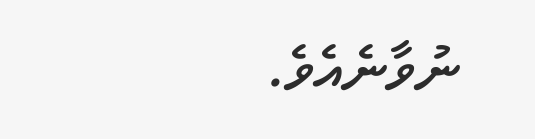ނުވާނެއެވެ.